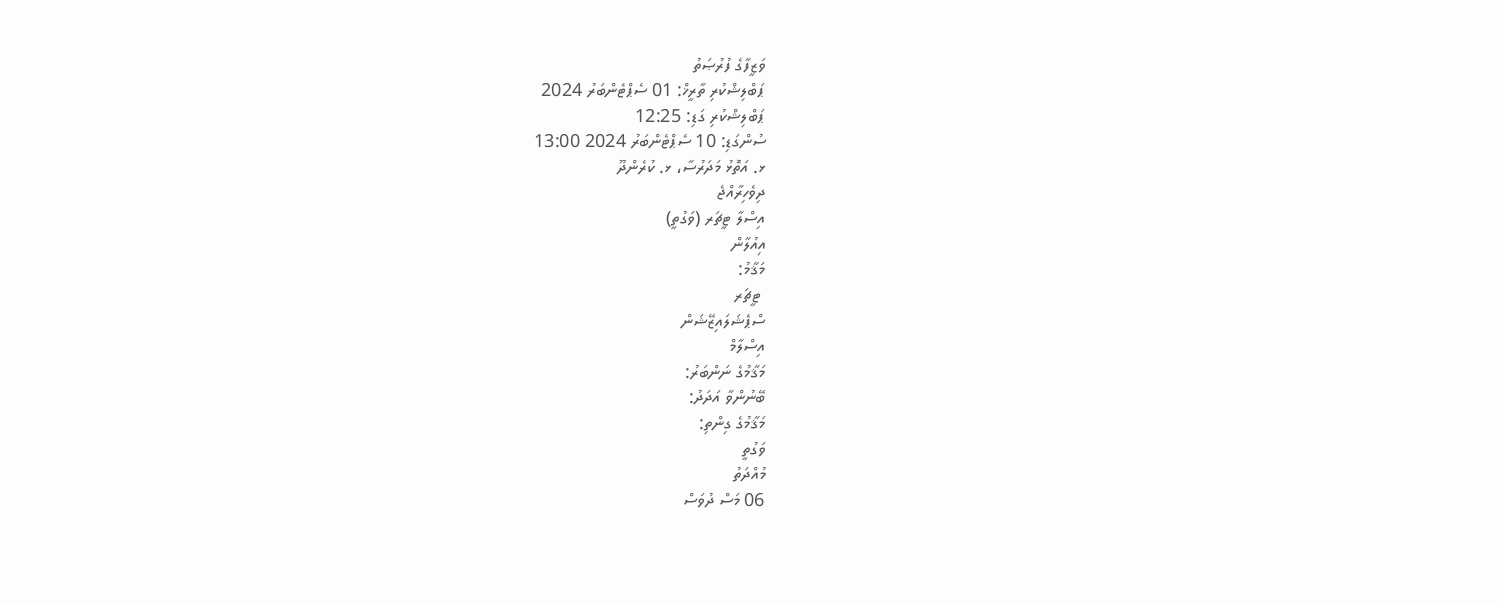ވަޒީފާގެ ފުރުޞަތު
ޕަބްލިޝްކުރި ތާރީޚް: 01 ސެޕްޓެންބަރު 2024
ޕަބްލިޝްކުރި ގަޑި: 12:25
ސުންގަޑި: 10 ސެޕްޓެންބަރު 2024 13:00
ޅ. އަތޮޅު މަދަރުސާ، ޅ. ކުރެންދޫ
ދިވެހިރާއްޖެ
އިސްލާ ޓީޗަރ (ވަގުތީ)
އިއުލާން
މަޤާމު:
 ޓީޗަރ
ސްޕެޝަލައިޒޭޝަން
އިސްލާމް
މަޤާމުގެ ނަންބަރު:
ބޭނުންވާ އަދަދު:
މަޤާމުގެ ގިންތި:
ވަގުތީ
މުއްދަތު
06 މަސް ދުވަސް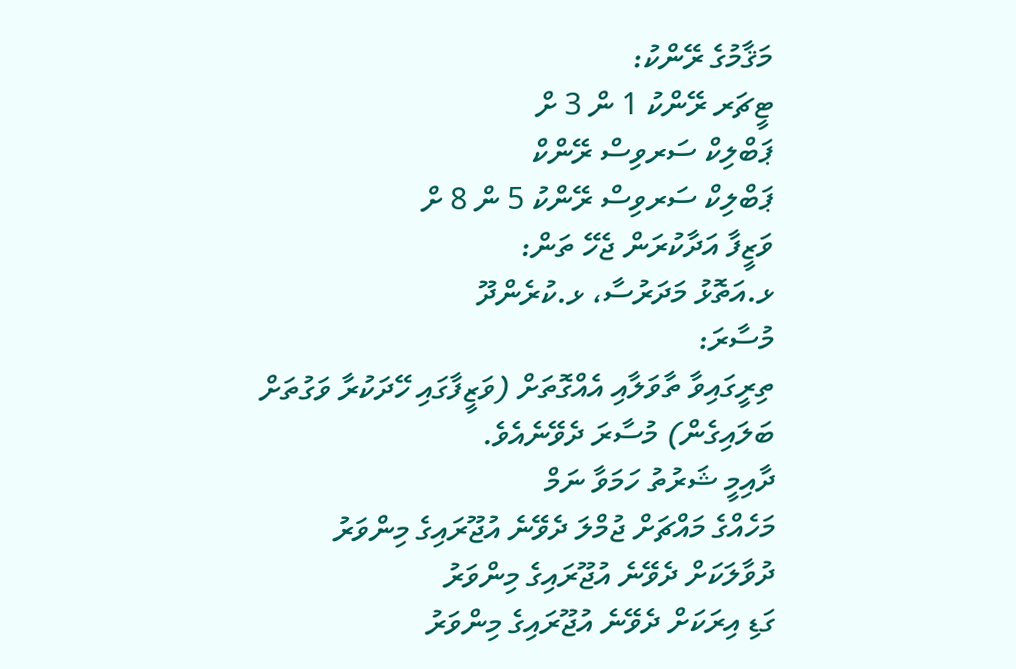މަޤާމުގެ ރޭންކު:
ޓީޗަރ ރޭންކު 1 ން 3 ށް
ޕަބްލިކް ސަރވިސް ރޭންކް
ޕަބްލިކް ސަރވިސް ރޭންކު 5 ން 8 ށް
ވަޒީފާ އަދާކުރަން ޖެހޭ ތަން:
ޅ.އަތޮޅު މަދަރުސާ، ޅ.ކުރެންދޫ
މުސާރަ:
ތިރީގައިވާ ތާވަލާއި އެއްގޮތަށް (ވަޒީފާގައި ހޭދަކުރާ ވަގުތަށް ބަލައިގެން) މުސާރަ ދެވޭނެއެވެ.
ދާއިމީ ޝަރުތު ހަމަވާ ނަމް
މަހެއްގެ މައްޗަށް ޖުމްލަ ދެވޭނެ އުޖޫރައިގެ މިންވަރު
ދުވާލަކަށް ދެވޭނެ އުޖޫރައިގެ މިންވަރު
ގަޑި އިރަކަށް ދެވޭނެ އުޖޫރައިގެ މިންވަރު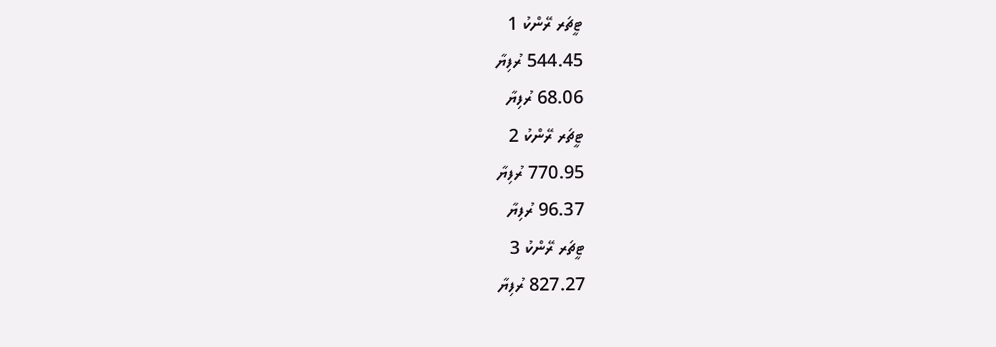ޓީޗަރ ރޭންކު 1
544.45 ރުފިޔާ
68.06 ރުފިޔާ
ޓީޗަރ ރޭންކު 2
770.95 ރުފިޔާ
96.37 ރުފިޔާ
ޓީޗަރ ރޭންކު 3
827.27 ރުފިޔާ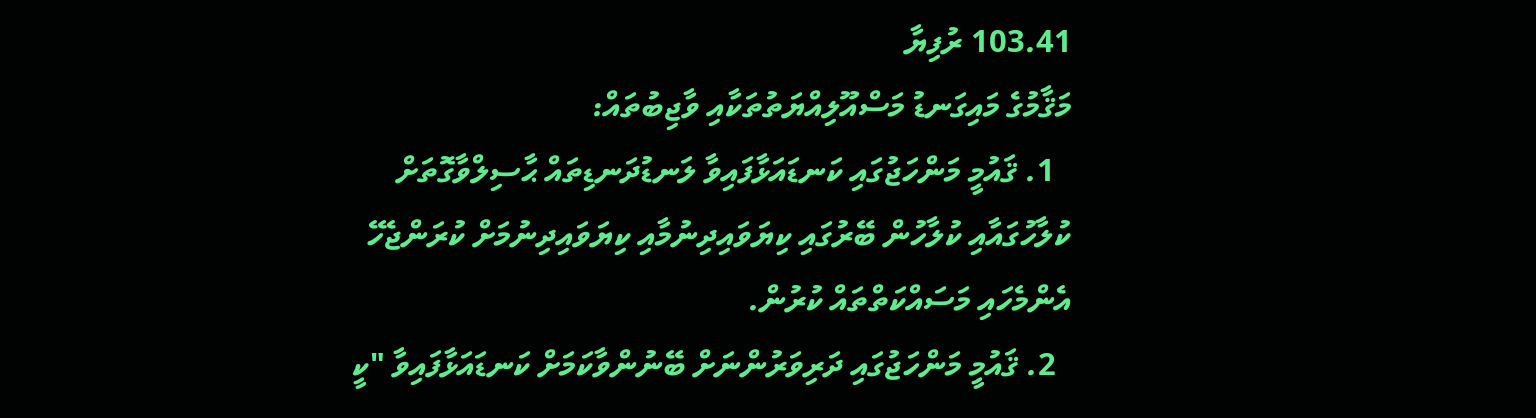103.41 ރުފިޔާ
މަޤާމުގެ މައިގަނޑު މަސްއޫލިއްޔަތުތަކާއި ވާޖިބުތައް:
  1. ޤައުމީ މަންހަޖުގައި ކަނޑައަޅާފައިވާ ލަނޑުދަނޑިތައް ޙާސިލްވާގޮތަށް ކުލާހުގައާއި ކުލާހުން ބޭރުގައި ކިޔަވައިދިނުމާއި ކިޔަވައިދިނުމަށް ކުރަންޖެހޭ އެންމެހައި މަސައްކަތްތައް ކުރުން.
  2. ޤައުމީ މަންހަޖުގައި ދަރިވަރުންނަށް ބޭނުންވާކަމަށް ކަނޑައަޅާފައިވާ "ކީ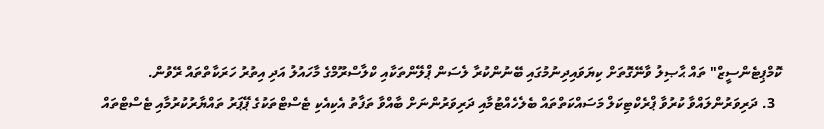ކޮމްޕިޓެންސީޒް" ތައް ޙާޞިލު ވާނޭގޮތަށް ކިޔަވައިދިނުމުގައި ބޭނުންކުރާ ލެސަން ޕްލޭންތަކާއި ކްލާސްރޫމްގެ މާހައުލު އަދި އިތުރު ހަރަކާތްތައް ރޭވުން.
  3. ދަރިވަރުންލައްވާ ކުރުވާ ޕްރެކްޓިކަލް މަސައްކަތްތައް ބެލެހެއްޓުމާއި ދަރިވަރުންނަށް ބާއްވާ ތަފާތު އެކިއެކި ޓެސްޓްތަކުގެ ޕޭޕަރު ތައްޔާރުކުރުމާއި ޓެސްޓްތައް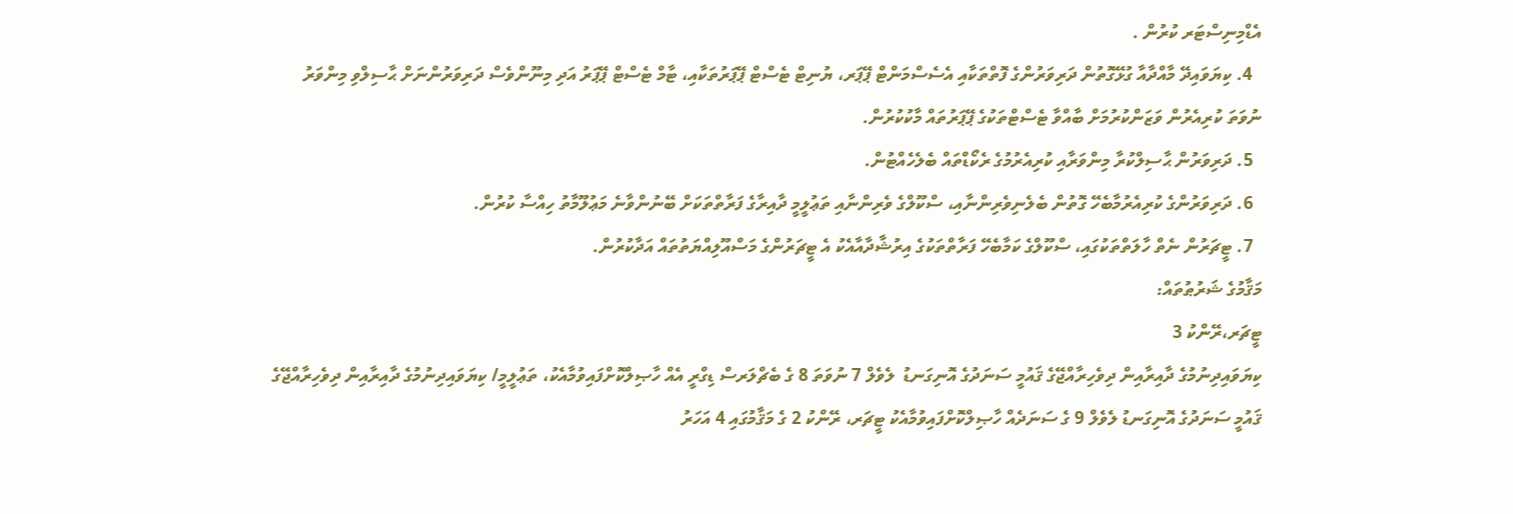އެޑްމިނިސްޓަރ ކުރުން .
  4. ކިޔަވައިދޭ މާއްދާއާ ގުޅޭގޮތުން ދަރިވަރުންގެ ފޮތްތަކާއި އެސެސްމަންޓް ޕޭޕަރ، ޔުނިޓް ޓެސްޓް ޕޭޕަރުތަކާއި، ޓާމް ޓެސްޓް ޕޭޕަރު އަދި މިނޫންވެސް ދަރިވަރުންނަށް ޙާސިލްވި މިންވަރު ނުވަތަ ކުރިއެރުން ވަޒަންކުރުމަށް ބާއްވާ ޓެސްޓްތަކުގެ ޕޭޕަރުތައް މާކުކުރުން.
  5. ދަރިވަރުން ޙާސިލްކުރާ މިންވަރާއި ކުރިއެރުމުގެ ރެކޯޑްތައް ބެލެހެއްޓުން.
  6. ދަރިވަރުންގެ ކުރިއެރުމާބެހޭ ގޮތުން ބެލެނިވެރިންނާއި، ސްކޫލްގެ ވެރިންނާއި ތަޢުލީމީ ދާއިރާގެ ފަރާތްތަކަށް ބޭނުންވާނެ މަޢުލޫމާތު ހިއްސާ ކުރުން.
  7. ޓީޗަރުން ނެތް ހާލަތްތަކުގައި، ސްކޫލްގެ ކަމާބެހޭ ފަރާތްތަކުގެ އިރުޝާދާއާއެކު އެ ޓީޗަރުންގެ މަސްއޫލިއްޔަތުތައް އަދާކުރުން.
މަޤާމުގެ ޝަރުޠުތައް:
ޓީޗަރ،ރޭންކު 3
ކިޔަވައިދިނުމުގެ ދާއިރާއިން ދިވެހިރާއްޖޭގެ ޤައުމީ ސަނަދުގެ އޮނިގަނޑު  ލެވެލް 7 ނުވަތަ 8 ގެ ބެޗްލަރސް ޑިގްރީ އެއް ހާޞިލްކޮށްފައިވުމާއެކު، ތަޢުލީމީ/ ކިޔަވައިދިނުމުގެ ދާއިރާއިން ދިވެހިރާއްޖޭގެ ޤައުމީ ސަނަދުގެ އޮނިގަނޑު ލެވެލް 9 ގެ ސަނަދެއް ހާޞިލްކޮށްފައިވުމާއެކު ޓީޗަރ، ރޭންކު 2 ގެ މަޤާމުގައި 4 އަހަރު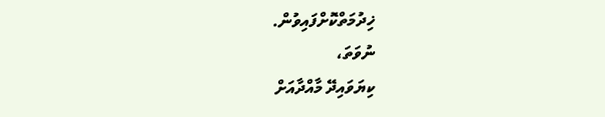ޚިދުމަތްކޮށްފައިވުން.
ނުވަތަ،
ކިޔަވައިދޭ މާއްދާއަށް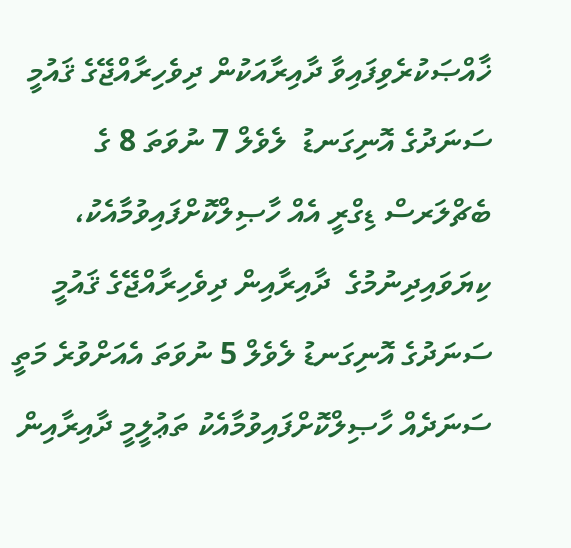ޚާއްޞަކުރެވިފައިވާ ދާއިރާއަކުން ދިވެހިރާއްޖޭގެ ޤައުމީ ސަނަދުގެ އޮނިގަނޑު  ލެވެލް 7 ނުވަތަ 8 ގެ ބެޗްލަރސް ޑިގްރީ އެއް ހާޞިލްކޮށްފައިވުމާއެކު، ކިޔަވައިދިނުމުގެ  ދާއިރާއިން ދިވެހިރާއްޖޭގެ ޤައުމީ ސަނަދުގެ އޮނިގަނޑު ލެވެލް 5 ނުވަތަ އެއަށްވުރެ މަތީ ސަނަދެއް ހާޞިލްކޮށްފައިވުމާއެކު ތަޢުލީމީ ދާއިރާއިން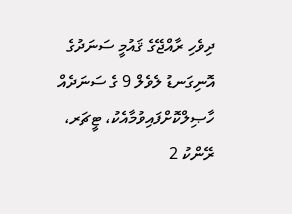ދިވެހި ރާއްޖޭގެ ޤައުމީ ސަނަދުގެ އޮނިގަނޑު ލެވެލް 9 ގެ ސަނަދެއް ހާޞިލްކޮށްފައިވުމާއެކު، ޓީޗަރ، ރޭންކު 2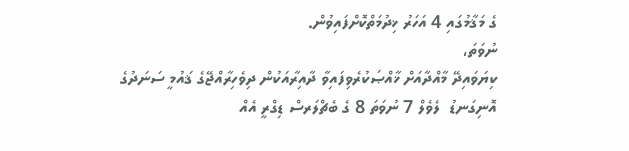ގެ މަޤާމުގައި 4 އަހަރު ޚިދުމަތްކޮށްފައިވުން.
ނުވަތަ،
ކިޔަވައިދޭ މާއްދާއަށް ޚާއްޞަކުރެވިފައިވާ ދާއިރާއަކުން ދިވެހިރާއްޖޭގެ ޤައުމީ ސަނަދުގެ އޮނިގަނޑު  ލެވެލް 7 ނުވަތަ 8 ގެ ބެޗްލަރސް ޑިގްރީ އެއް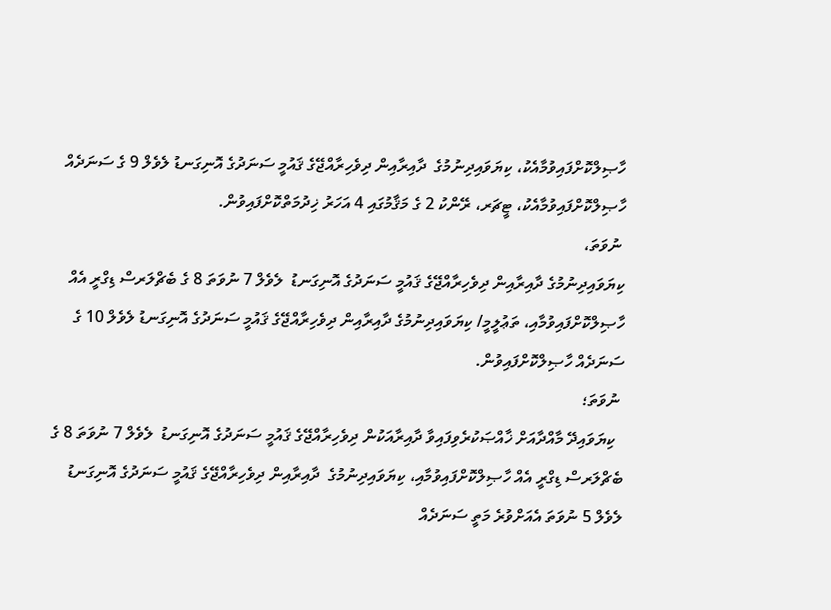ހާޞިލްކޮށްފައިވުމާއެކު، ކިޔަވައިދިނުމުގެ  ދާއިރާއިން ދިވެހިރާއްޖޭގެ ޤައުމީ ސަނަދުގެ އޮނިގަނޑު ލެވެލް 9 ގެ ސަނަދެއް ހާޞިލްކޮށްފައިވުމާއެކު، ޓީޗަރ، ރޭންކު 2 ގެ މަޤާމުގައި 4 އަހަރު ޚިދުމަތްކޮށްފައިވުން.
 ނުވަތަ،
ކިޔަވައިދިނުމުގެ ދާއިރާއިން ދިވެހިރާއްޖޭގެ ޤައުމީ ސަނަދުގެ އޮނިގަނޑު  ލެވެލް 7 ނުވަތަ 8 ގެ ބެޗްލަރސް ޑިގްރީ އެއް ހާޞިލްކޮށްފައިވުމާއި، ތަޢުލީމީ/ ކިޔަވައިދިނުމުގެ ދާއިރާއިން ދިވެހިރާއްޖޭގެ ޤައުމީ ސަނަދުގެ އޮނިގަނޑު ލެވެލް 10 ގެ ސަނަދެއް ހާޞިލްކޮށްފައިވުން.
 ނުވަތަ؛
  ކިޔަވައިދޭ މާއްދާއަށް ޚާއްޞަކުރެވިފައިވާ ދާއިރާއަކުން ދިވެހިރާއްޖޭގެ ޤައުމީ ސަނަދުގެ އޮނިގަނޑު  ލެވެލް 7 ނުވަތަ 8 ގެ ބެޗްލަރސް ޑިގްރީ އެއް ހާޞިލްކޮށްފައިވުމާއި، ކިޔަވައިދިނުމުގެ  ދާއިރާއިން ދިވެހިރާއްޖޭގެ ޤައުމީ ސަނަދުގެ އޮނިގަނޑު ލެވެލް 5 ނުވަތަ އެއަށްވުރެ މަތީ ސަނަދެއް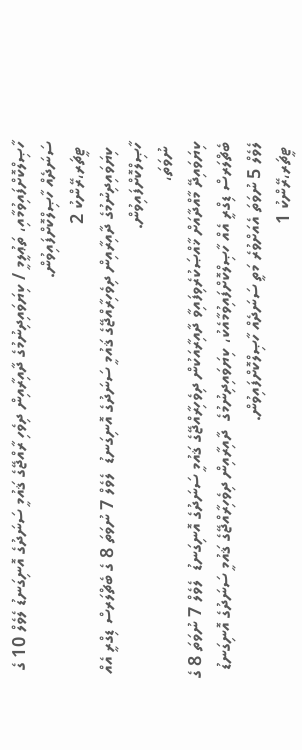ހާޞިލްކޮށްފައިވުމާއި، ތަޢުލީމީ / ކިޔަވައިދިނުމުގެ ދާއިރާއިން ދިވެހި ރާއްޖޭގެ ޤައުމީ ސަނަދުގެ އޮނިގަނޑު ލެވެލް 10 ގެ ސަނަދެއް ހާޞިލްކޮށްފައިވުން.
 ޓީޗަރ،ރޭންކު 2
 ކިޔަވައިދިނުމުގެ ދާއިރާއިން ދިވެހިރާއްޖޭގެ ޤައުމީ ސަނަދުގެ އޮނިގަނޑު  ލެވެލް 7 ނުވަތަ 8 ގެ ބެޗްލަރސް ޑިގްރީ އެއް ހާޞިލްކޮށްފައިވުން.
 ނުވަތަ،
ކިޔަވައިދޭ މާއްދާއަށް ޚާއްޞަކުރެވިފައިވާ ދާއިރާއަކުން ދިވެހިރާއްޖޭގެ ޤައުމީ ސަނަދުގެ އޮނިގަނޑު  ލެވެލް 7 ނުވަތަ 8 ގެ ބެޗްލަރސް ޑިގްރީ އެއް ހާޞިލްކޮށްފައިވުމާއެކު، ކިޔަވައިދިނުމުގެ  ދާއިރާއިން ދިވެހިރާއްޖޭގެ ޤައުމީ ސަނަދުގެ އޮނިގަނޑު ލެވެލް 5 ނުވަތަ އެއަށްވުރެ މަތީ ސަނަދެއް ހާޞިލްކޮށްފައިވުން.
 ޓީޗަރ،ރޭންކު 1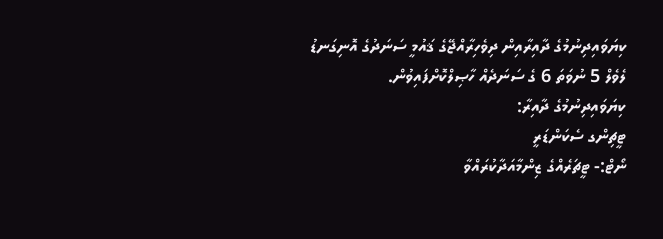ކިޔަވައިދިނުމުގެ ދާއިރާއިން ދިވެހިރާއްޖޭގެ ޤައުމީ ސަނަދުގެ އޮނިގަނޑު  ލެވެލް 5 ނުވަތަ 6 ގެ ސަނަދެއް ހާޞިލްކޮށްފައިވުން.
ކިޔަވައިދިނުމުގެ ދާއިރާ:
ޓީޗިންގ ސެކަންޑަރީ
ނޯޓް:- ޓީޗަރެއްގެ ޒިންމާއަދާކުރައްވާ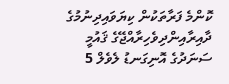ކޮންމެ ފަރާތަކުން ކިޔަވައިދިނުމުގެ ދާއިރާއިންދިވެހިރާއްޖޭގެ ޤައުމީ ސަނަދުގެ އޮނިގަނޑު ލެވެލް 5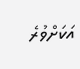އަކަށްވުރެ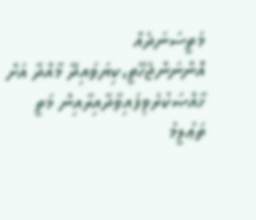މަތީސަނަދެއް އޮންނަންޖެހޭތީ،ކިޔަވައިދޭ މާއްދާ އަށް ޚާއްޞަކުރެވިފައިވާދާއިރާއިން މަތީ ތަޢުލީމު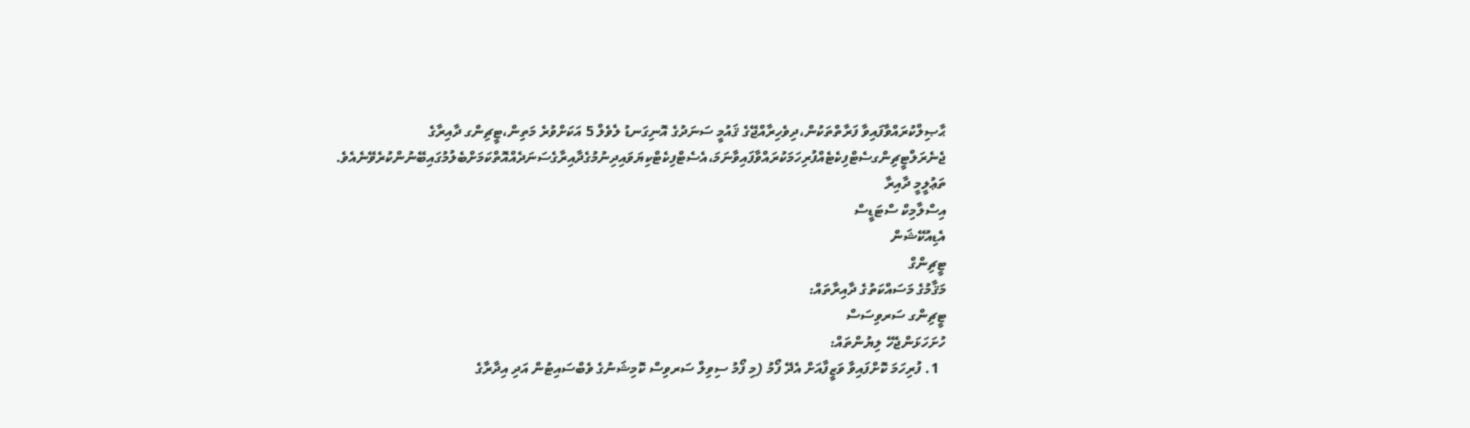ޙާޞިލްކުރައްވާފައިވާ ފަރާތްތަކުން،ދިވެހިރާއްޖޭގެ ޤައުމީ ސަނަދުގެ އޮނިގަނޑު ލެވެލް 5 އަކަށްވުރެ މަތިން،ޓީޗިންގ ދާއިރާގެ ޖެނެރަލްޓީޗިންގސެޓްފިކެޓެއްފުރިހަމަކުރައްވާފައިވާނަމަ،އެސެޓްފިކެޓްކިޔަވައިދިނުމުގެދާއިރާގެސަނަދެއްއޮތްކަމަށްބެލުމުގައިބޭނުންކުރެވޭނެއެވެ.
ތަޢުލީމީ ދާއިރާ
އިސްލާމިކް ސްޓަޑީސް
އެޑިއުކޭޝަން
ޓީޗިންގް
މަޤާމުގެ މަސައްކަތުގެ ދާއިރާތައް:
ޓީޗިންގ ސަރވިސަސް
ހުށަހަޅަންޖެހޭ ލިޔުންތައް:
  1. ފުރިހަމަ ކޮށްފައިވާ ވަޒީފާއަށް އެދޭ ފޯމު (މި ފޯމު ސިވިލް ސަރވިސް ކޮމިޝަނުގެ ވެބްސައިޓުން އަދި އިދާރާގެ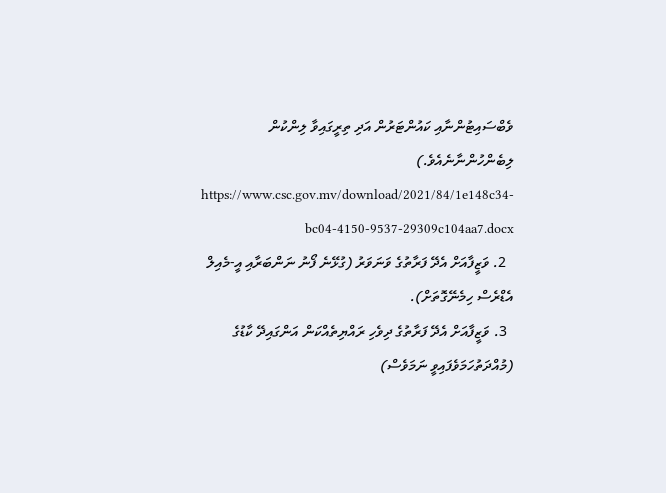ވެބްސައިޓުންނާއި ކައުންޓަރުން އަދި ތިރީގައިވާ ލިންކުން ލިބެންހުންނާނެއެވެ.)  https://www.csc.gov.mv/download/2021/84/1e148c34-bc04-4150-9537-29309c104aa7.docx
  2. ވަޒީފާއަށް އެދޭ ފަރާތުގެ ވަނަވަރު (ގުޅޭނެ ފޯނު ނަންބަރާއި އީ-މެއިލް އެޑްރެސް ހިމެނޭގޮތަށް).
  3. ވަޒީފާއަށް އެދޭ ފަރާތުގެ ދިވެހި ރައްޔިތެއްކަން އަންގައިދޭ ކާޑުގެ (މުއްދަތުހަމަވެފައިވީ ނަމަވެސް)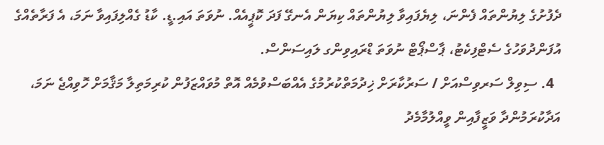ދެފުށުގެ ލިޔުންތައް ފެންނަ، ލިޔެފައިވާ ލިޔުންތައް ކިޔަން އެނގޭ ފަދަ ކޮޕީއެއް. ނުވަތަ އައި.ޑީ. ކާޑު ގެއްލިފައިވާ ނަމަ، އެ ފަރާތެއްގެ އުފަންދުވަހުގެ ސެޓްފިކެޓު، ޕާސްޕޯޓް ނުވަތަ ޑްރައިވިންގ ލައިސަންސް.
  4. ސިވިލް ސަރވިސްއަށް / ސަރުކާރަށް ޚިދުމަތްކުރުމުގެ އެއްބަސްވުމެއް އޮތް މުވައްޒަފުން ކުރިމަތިލާ މަޤާމަށް ހޮވިއްޖެ ނަމަ، އަދާކުރަމުންދާ ވަޒީފާއިން ވީއްލުމާމެދު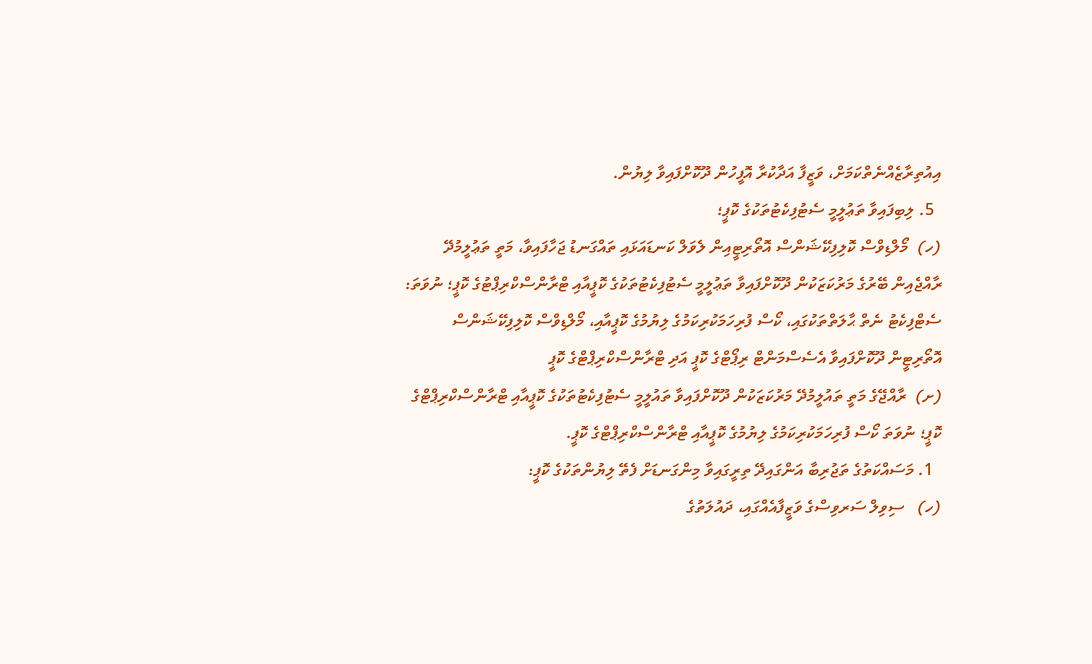އިއުތިރާޒެއްނެތްކަމަށް، ވަޒީފާ އަދާކުރާ އޮފީހުން ދޫކޮށްފައިވާ ލިޔުން.
  5. ލިބިފައިވާ ތަޢުލީމީ ސެޓުފިކެޓުތަކުގެ ކޮޕީ؛
(ހ)  މޯލްޑިވްސް ކޮލިފިކޭޝަންސް އޮތޯރިޓީއިން ލެވަލް ކަނޑައަޅައި ތައްގަނޑު ޖަހާފައިވާ، މަތީ ތަޢުލީމުދޭ ރާއްޖެއިން ބޭރުގެ މަރުކަޒަކުން ދޫކޮށްފައިވާ ތަޢުލީމީ ސެޓުފިކެޓުތަކުގެ ކޮޕީއާއި ޓްރާންސްކްރިޕްޓުގެ ކޮޕީ؛ ނުވަތަ: ސެޓްފިކެޓު ނެތް ޙާލަތްތަކުގައި، ކޯސް ފުރިހަމަކުރިކަމުގެ ލިޔުމުގެ ކޮޕީއާއި، މޯލްޑިވްސް ކޮލިފިކޭޝަންސް އޮތޯރިޓީން ދޫކޮށްފައިވާ އެސެސްމަންޓް ރިޕޯޓްގެ ކޮޕީ އަދި ޓްރާންސްކްރިޕްޓްގެ ކޮޕީ
(ށ)  ރާއްޖޭގެ މަތީ ތައުލީމުދޭ މަރުކަޒަކުން ދޫކޮށްފައިވާ ތައުލީމީ ސެޓުފިކެޓުތަކުގެ ކޮޕީއާއި ޓްރާންސްކްރިޕްޓްގެ ކޮޕީ؛ ނުވަތަ ކޯސް ފުރިހަމަކުރިކަމުގެ ލިޔުމުގެ ކޮޕީއާއި ޓްރާންސްކްރިޕްޓްގެ ކޮޕީ.
  1. މަސައްކަތުގެ ތަޖުރިބާ އަންގައިދޭ ތިރީގައިވާ މިންގަނޑަށް ފެތޭ ލިޔުންތަކުގެ ކޮޕީ:
(ހ)   ސިވިލް ސަރވިސްގެ ވަޒީފާއެއްގައި، ދައުލަތުގެ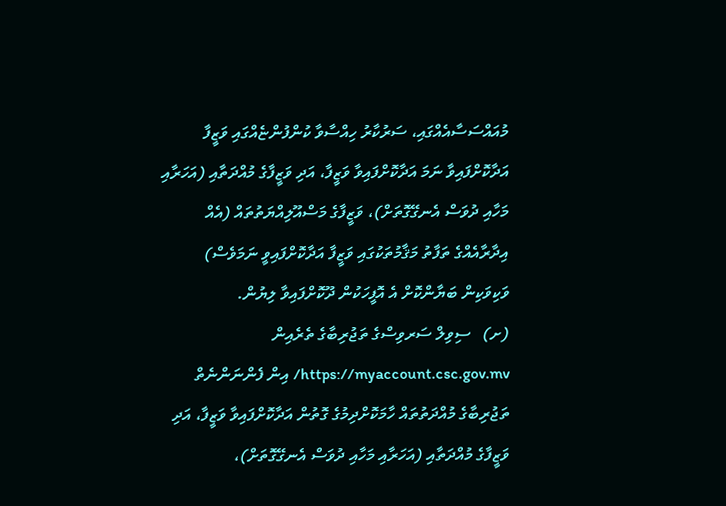މުއައްސަސާއެއްގައި، ސަރުކާރު ހިއްސާވާ ކުންފުންޏެއްގައި ވަޒީފާ އަދާކޮށްފައިވާ ނަމަ އަދާކޮށްފައިވާ ވަޒީފާ، އަދި ވަޒީފާގެ މުއްދަތާއި (އަހަރާއި މަހާއި ދުވަސް އެނގޭގޮތަށް)، ވަޒީފާގެ މަސްއޫލިއްޔަތުތައް (އެއް އިދާރާއެއްގެ ތަފާތު މަޤާމުތަކުގައި ވަޒީފާ އަދާކޮށްފައިވީ ނަމަވެސް) ވަކިވަކިން ބަޔާންކޮށް އެ އޮފީހަކުން ދޫކޮށްފައިވާ ލިޔުން.
(ށ)   ސިވިލް ސަރވިސްގެ ތަޖުރިބާގެ ތެރެއިން https://myaccount.csc.gov.mv/ އިން ފެންނަންނެތް ތަޖުރިބާގެ މުއްދަތުތައް ހާމަކޮށްދިމުގެ ގޮތުން އަދާކޮށްފައިވާ ވަޒީފާ، އަދި ވަޒީފާގެ މުއްދަތާއި (އަހަރާއި މަހާއި ދުވަސް އެނގޭގޮތަށް)،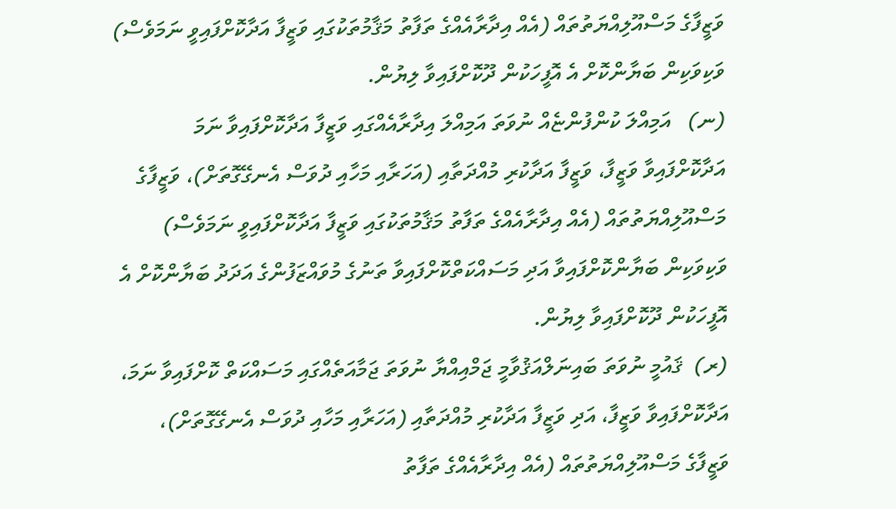ވަޒީފާގެ މަސްއޫލިއްޔަތުތައް (އެއް އިދާރާއެއްގެ ތަފާތު މަޤާމުތަކުގައި ވަޒީފާ އަދާކޮށްފައިވީ ނަމަވެސް) ވަކިވަކިން ބަޔާންކޮށް އެ އޮފީހަކުން ދޫކޮށްފައިވާ ލިޔުން.
(ނ)   އަމިއްލަ ކުންފުންޏެއް ނުވަތަ އަމިއްލަ އިދާރާއެއްގައި ވަޒީފާ އަދާކޮށްފައިވާ ނަމަ އަދާކޮށްފައިވާ ވަޒީފާ، ވަޒީފާ އަދާކުރި މުއްދަތާއި (އަހަރާއި މަހާއި ދުވަސް އެނގޭގޮތަށް)، ވަޒީފާގެ މަސްއޫލިއްޔަތުތައް (އެއް އިދާރާއެއްގެ ތަފާތު މަޤާމުތަކުގައި ވަޒީފާ އަދާކޮށްފައިވީ ނަމަވެސް) ވަކިވަކިން ބަޔާންކޮށްފައިވާ އަދި މަސައްކަތްކޮށްފައިވާ ތަނުގެ މުވައްޒަފުންގެ އަދަދު ބަޔާންކޮށް އެ އޮފީހަކުން ދޫކޮށްފައިވާ ލިޔުން.
(ރ)  ޤައުމީ ނުވަތަ ބައިނަލްއަޤުވާމީ ޖަމްއިއްޔާ ނުވަތަ ޖަމާއަތެއްގައި މަސައްކަތް ކޮށްފައިވާ ނަމަ، އަދާކޮށްފައިވާ ވަޒީފާ، އަދި ވަޒީފާ އަދާކުރި މުއްދަތާއި (އަހަރާއި މަހާއި ދުވަސް އެނގޭގޮތަށް)، ވަޒީފާގެ މަސްއޫލިއްޔަތުތައް (އެއް އިދާރާއެއްގެ ތަފާތު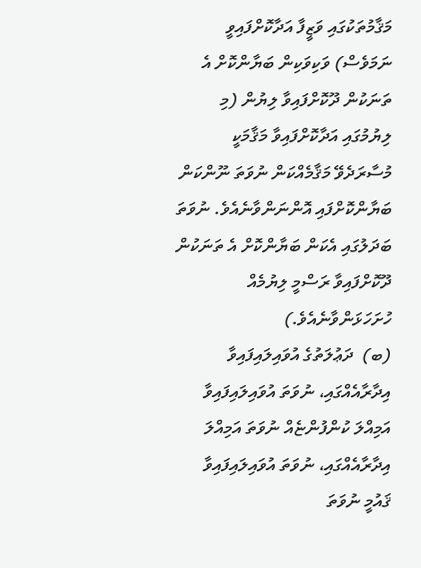މަޤާމުތަކުގައި ވަޒީފާ އަދާކޮށްފައިވީ ނަމަވެސް) ވަކިވަކިން ބަޔާންކޮށް އެ ތަނަކުން ދޫކޮށްފައިވާ ލިޔުން (މި ލިޔުމުގައި އަދާކޮށްފައިވާ މަޤާމަކީ މުސާރަދެވޭ މަޤާމެއްކަން ނުވަތަ ނޫންކަން ބަޔާންކޮށްފައި އޮންނަންވާނެއެވެ. ނުވަތަ ބަދަލުގައި އެކަން ބަޔާންކޮށް އެ ތަނަކުން ދޫކޮށްފައިވާ ރަސްމީ ލިޔުމެއް ހުށަހަޅަންވާނެއެވެ.)
(ބ)  ދަޢުލަތުގެ އުވައިލައިފައިވާ އިދާރާއެއްގައި، ނުވަތަ އުވައިލައިފައިވާ އަމިއްލަ ކުންފުންޏެއް ނުވަތަ އަމިއްލަ އިދާރާއެއްގައި، ނުވަތަ އުވައިލައިފައިވާ ޤައުމީ ނުވަތަ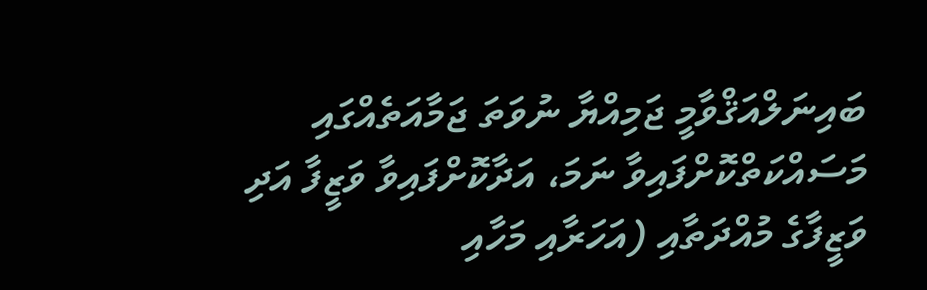ބައިނަލްއަޤްވާމީ ޖަމިއްޔާ ނުވަތަ ޖަމާއަތެއްގައި މަސައްކަތްކޮށްފައިވާ ނަމަ، އަދާކޮށްފައިވާ ވަޒީފާ އަދި ވަޒީފާގެ މުއްދަތާއި (އަހަރާއި މަހާއި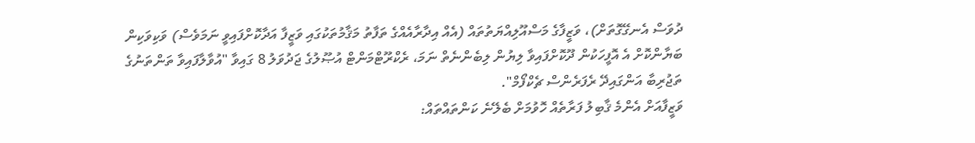ދުވަސް އެނގޭގޮތަށް)، ވަޒީފާގެ މަސްއޫލިއްޔަތުތައް (އެއް އިދާރާއެއްގެ ތަފާތު މަޤާމުތަކުގައި ވަޒީފާ އަދާކޮށްފައިވީ ނަމަވެސް) ވަކިވަކިން ބަޔާންކޮށް އެ އޮފީހަކުން ދޫކޮށްފައިވާ ލިޔުން ލިބެންނެތް ނަމަ، ރެކްރޫޓްމަންޓް އުޞޫލުގެ ޖަދުވަލު 8 ގައިވާ "އުވާލާފައިވާ ތަންތަނުގެ ތަޖުރިބާ އަންގައިދޭ ރެފަރެންސް ޗެކްފޯމް".
ވަޒީފާއަށް އެންމެ ޤާބިލު ފަރާތެއް ހޮވުމަށް ބެލޭނެ ކަންތައްތައް: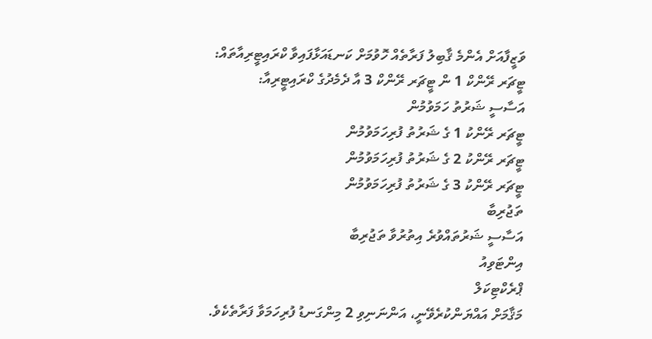ވަޒީފާއަށް އެންމެ ޤާބިލު ފަރާތެއް ހޮވުމަށް ކަނޑައަޅާފައިވާ ކްރައިޓީރިއާތައް:
ޓީޗަރ ރޭންކް 1 ން ޓީޗަރ ރޭންކް 3 އާ ދެމެދުގެ ކްރައިޓީރިއާ:
އަސާސީ ޝަރުތު ހަމަވުމުން
ޓީޗަރ ރޭންކު 1 ގެ ޝަރުތު ފުރިހަމަވުމުން
ޓީޗަރ ރޭންކު 2 ގެ ޝަރުތު ފުރިހަމަވުމުން
ޓީޗަރ ރޭންކު 3 ގެ ޝަރުތު ފުރިހަމަވުމުން
ތަޖުރިބާ
އަސާސީ ޝަރުތައްވުރެ އިތުރުވާ ތަޖުރިބާ
އިންޓަވިއު
ޕްރެކްޓިކަލް
މަޤާމަށް އައްޔަންކުރެވޭނީ، އަންނަނިވި 2 މިންގަނޑު ފުރިހަމަވާ ފަރާތެކެވެ.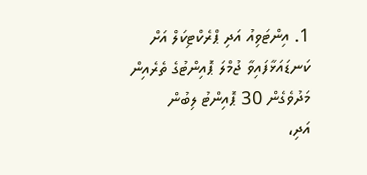1. އިންޓަވިއު އަދި ޕްރެކްޓިކަލް އަށް ކަނޑައަޅާފައިވާ ޖުމްލަ ޕޮއިންޓުގެ ތެރެއިން މަދުވެގެން 30 ޕޮއިންޓު ލިބުން
އަދި،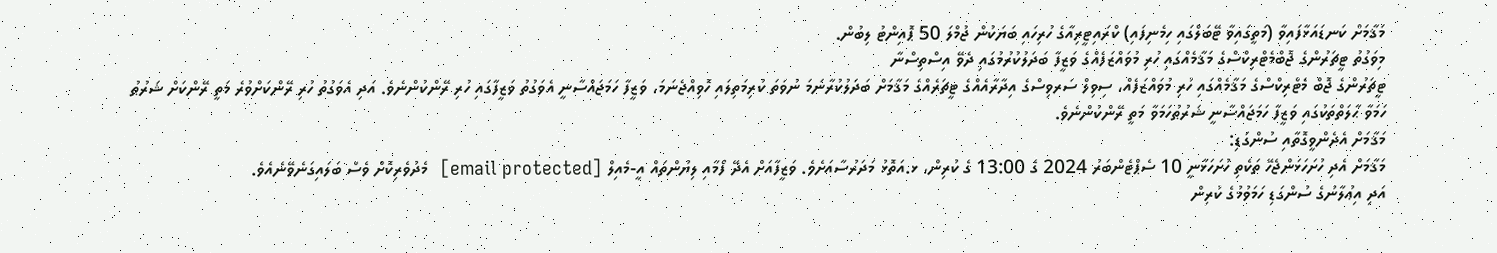މަޤާމަށް ކަނޑައަޅާފައިވާ (މަތީގައިވާ ޓޭބަލްގައި ހިމެނިފައި) ކްރައިޓީރިއާގެ ހުރިހައި ބަޔަކުން ޖުމްލަ 50 ޕޮއިންޓު ލިބުން.
މިވަގުތު ޓީޗަރުންގެ ޖޮބްމެޓްރިކްސްގެ މަޤާމެއްގައި ހުރި މުވައްޒަފެއްގެ ވަޒީފާ ބަދަލުކުރުމުގައި ދެވޭ އިސްތިސްނާ
ޓީޗަރުންގެ ޖޮބް މެޓްރިކްސްގެ މަޤާމެއްގައި ހުރި މުވައްޒަފެއް، ސިވިލް ސަރވިސްގެ އިދާރާއެއްގެ ޓީޗަރެއްގެ މަޤާމަށް ބަދަލުކުރާނަމަ ނުވަތަ ކުރިމަތިލައި ހޮވިއްޖެނަމަ، ވަޒީފާ ހަމަޖައްސާނީ އެވަގުތު ވަޒީފާގައި ހުރި ރޭންކުންނެވެ. އަދި އެވަގުތު ހުރި ރޭންކަށްވުރެ މަތީ ރޭންކަށް ޝަރުޠު ހަމަވާ ޙާލަތްތަކުގައި ވަޒީފާ ހަމަޖައްސާނީ ޝަރުޠުހަމަވާ މަތީ ރޭންކުންނެވެ.
މަޤާމަށް އެދެންވީގޮތާއި ސުންގަޑި:
މަޤާމަށް އެދި ހުށަހަޅަންޖެހޭ ތަކެތި ހުށަހަޅާނީ 10 ސެޕްޓެންބަރު 2024 ގެ 13:00 ގެ ކުރިން، ޅ.އަތޮޅު މަދަރުސާއަށެވެ. ވަޒީފާއަށް އެދޭ ފޯމާއި ލިޔުންތައް އީ-މެއިލް [email protected]  މެދުވެރިކޮށް ވެސް ބަލައިގަނެވޭނެއެވެ.
އަދި އިޢުލާނުގެ ސުންގަޑި ހަމަވުމުގެ ކުރިން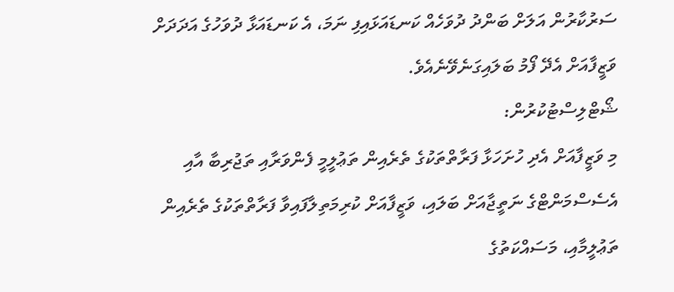ސަރުކާރުން އަލަށް ބަންދު ދުވަހެއް ކަނޑައަޅައިފި ނަމަ، އެ ކަނޑައަޅާ ދުވަހުގެ އަދަދަށް ވަޒީފާއަށް އެދޭ ފޯމު ބަލައިގަނެވޭނެއެވެ.
ޝޯޓްލިސްޓުކުރުން:
މި ވަޒީފާއަށް އެދި ހުށަހަޅާ ފަރާތްތަކުގެ ތެރެއިން ތަޢުލީމީ ފެންވަރާއި ތަޖުރިބާ އާއި އެސެސްމަންޓްގެ ނަތީޖާއަށް ބަލައި، ވަޒީފާއަށް ކުރިމަތިލާފައިވާ ފަރާތްތަކުގެ ތެރެއިން ތަޢުލީމާއި، މަސައްކަތުގެ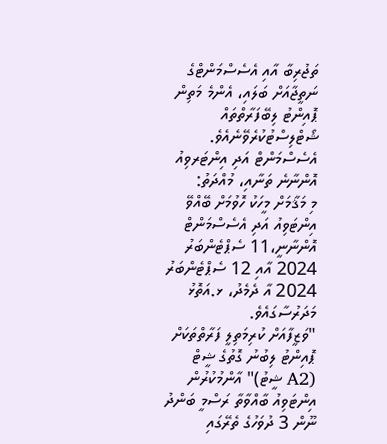ތަޖުރިބާ އާއި އެސެސްމަންޓްގެ ނަތީޖާއަށް ބަލައި، އެންމެ މަތިން ޕޮއިންޓު ލިބޭފަރާތްތައް ޝޯޓްލިސްޓުކުރެވޭނެއެވެ.
އެސެސްމަންޓް އަދި އިންޓަރވިއު އޮންނާނެ ތަނާއި، މުއްދަތު:
މި މަޤާމަށް މީހަކު ހޮވުމަށް ބޭއްވޭ އިންޓަވިއު އަދި އެސެސްމަންޓް އޮންނާނީ،11 ސެޕްޓެންބަރު 2024 އާއި 12 ސެޕްޓެންބަރު 2024 އާ ދެމެދު، ޅ.އަތޮޅު މަދަރުސާގައެވެ.
"ވަޒީފާއަށް ކުރިމަތިލީ ފަރާތްތަކަށް ޕޮއިންޓު ލިބުނު ގޮތުގެ ޝީޓް (A2 ޝީޓު)" އާންމުކުރުން
އިންޓަވިއު ބާއްވާތާ ރަސްމީ ބަންދު ނޫން 3 ދުވަހުގެ ތެރޭގައި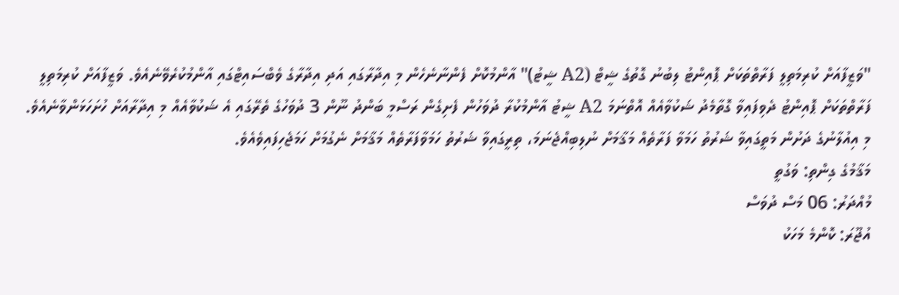"ވަޒީފާއަށް ކުރިމަތިލީ ފަރާތްތަކަށް ޕޮއިންޓު ލިބުނު ގޮތުގެ ޝީޓް (A2 ޝީޓު)" އާންމުކޮށް ފެންނާނެހެން މި އިދާރާގައި އަދި އިދާރާގެ ވެބްސައިޓްގައި އާންމުކުރެވޭނެއެވެ. ވަޒީފާއަށް ކުރިމަތިލީ ފަރާތްތަކަށް ޕޮއިންޓު ދެވިފައިވާ ގޮތާމެދު ޝަކުވާއެއް އޮތްނަމަ A2 ޝީޓު އާންމުކުރާ ދުވަހުން ފެށިގެން ރަސްމީ ބަންދު ނޫން 3 ދުވަހުގެ ތެރޭގައި އެ ޝަކުވާއެއް މި އިދާރާއަށް ހުށަހަޅަންވާނެއެވެ.
މި އިއުލާނުގެ ދަށުން މަތީގައިވާ ޝަރުތު ހަމަވާ ފަރާތެއް މަޤާމަށް ނުލިބިއްޖެނަމަ، ތިރީގައިވާ ޝަރުތު ހަމަވާފަރާތެއް މަޤާމަށް ނެގުމަށް ހަމަޖެހިފައިވެއެވެ.
މަޤާމުގެ ގިންތި: ވަގުތީ
މުއްދަރު: 06 މަސް ދުވަސް
އުޖޫރަ: ކޮންމެ މަހަކު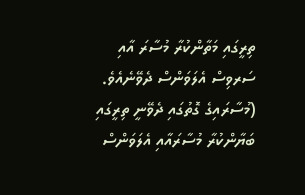ތިރީގައި މަތާންކުރާ މުސާރަ އާއި ސަރވިސް އެލަވަންސް ދެވޭނެއެވެ. (މުސާރައިގެ ގޮތުގައި ދެވޭނީ ތިރީގައި ބަޔާންކުރާ މުސާރައާއި އެލަވަންސް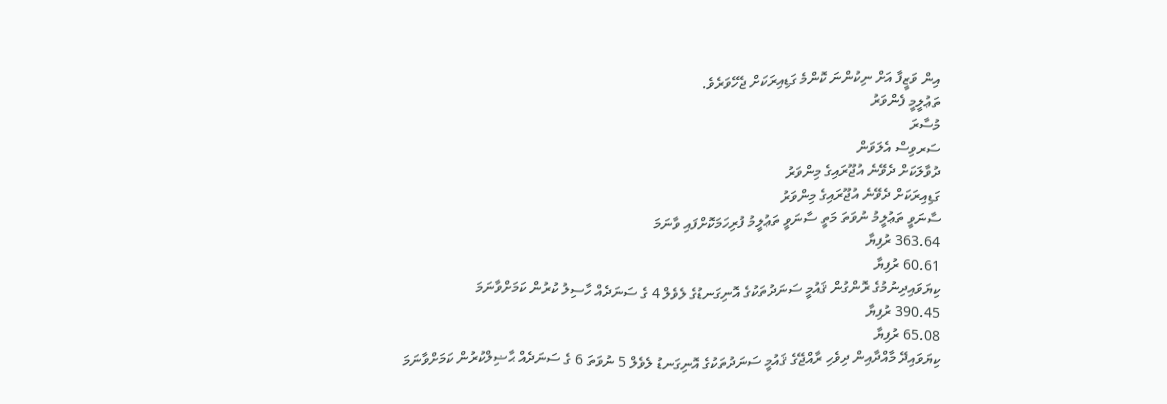އިން ވަޒީފާ އަށް ނިކުންނަ ކޮންމެ ގަޑިއިރަކަށް ޖެހޭވަރެވެ.
ތަޢުލީމީ ފެންވަރު
މުސާރަ
ސަރވިސް އެލަވަން
ދުވާލަކަށް ދެވޭނެ އުޖޫރައިގެ މިންވަރު
ގަޑިއިރަކަށް ދެވޭނެ އުޖޫރައިގެ މިންވަރު
ސާނަވީ ތަޢުލީމު ނުވަތަ މަތީ ސާނަވީ ތަޢުލީމު ފުރިހަމަކޮށްފައި ވާނަމަ
363.64 ރުފިޔާ
60.61 ރުފިޔާ
ކިޔަވައިދިނުމުގެ ރޮންގުން ޤައުމީ ސަނަދުތަކުގެ އޮނިގަނޑުގެ ލެވެލް 4 ގެ ސަނަދެއް ހާސިލު ކުރުން ކަމަށްވާނަމަ
390.45 ރުފިޔާ
65.08 ރުފިޔާ
ކިޔަވައިދޭ މާއްދާއިން ދިވެހި ރާއްޖޭގެ ޤައުމީ ސަނަދުތަކުގެ އޮނިގަނޑު ލެވެލް 5 ނުވަތަ 6 ގެ ސަނަދެއް ޙާޟިލްކުރުން ކަމަށްވާނަމަ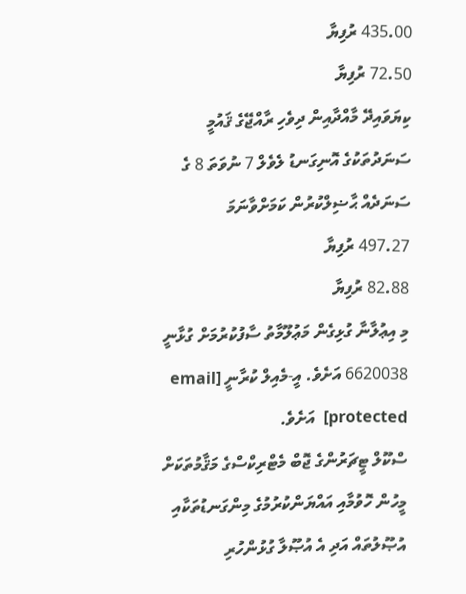435.00 ރުފިޔާ
72.50 ރުފިޔާ
ކިޔަވައިދޭ މާއްދާއިން ދިވެހި ރާއްޖޭގެ ޤައުމީ ސަނަދުތަކުގެ އޮނިގަނޑު ލެވެލް 7 ނުވަތަ 8 ގެ ސަނަދެއް ޙާޟިލްކުރުން ކަމަށްވާނަމަ
497.27 ރުފިޔާ
82.88 ރުފިޔާ
މި އިޢުލާނާ ގުޅިގެން މަޢުލޫމާތު ސާފުކުރުމަށް ގުޅާނީ 6620038 އަށެވެ. އީ-މެއިލް ކުރާނީ [email protected]  އަށެވެ.
ސްކޫލް ޓީޗަރުންގެ ޖޮބް މެޓްރިކްސްގެ މަޤާމުތަކަށް މީހުން ހޮވުމާއި އައްޔަންކުރުމުގެ މިންގަނޑުތަކާއި އުޞޫލުތައް އަދި އެ އުޞޫލާ ގުޅުންހުރި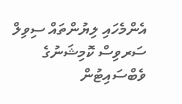އެންމެހައި ލިޔުންތައް ސިވިލް ސަރވިސް ކޮމިޝަނުގެ ވެބްސައިޓުން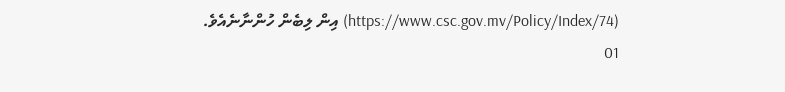(https://www.csc.gov.mv/Policy/Index/74) އިން ލިބެން ހުންނާނެއެވެ.
01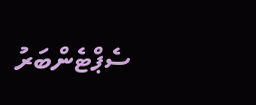ސެޕްޓެންބަރު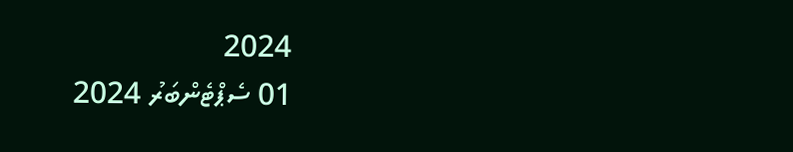2024
01 ސެޕްޓެންބަރު 2024